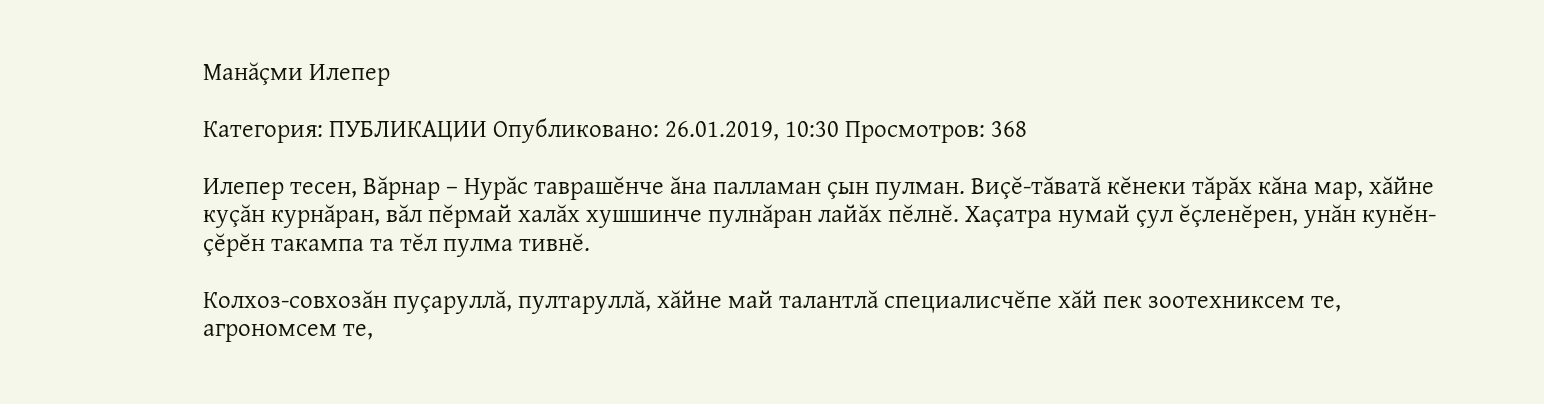Манăçми Илепер

Категория: ПУБЛИКАЦИИ Опубликовано: 26.01.2019, 10:30 Просмотров: 368

Илепер тесен, Вăрнар – Нурăс таврашĕнче ăна палламан çын пулман. Виçĕ-тăватă кĕнеки тăрăх кăна мар, хăйне куçăн курнăран, вăл пĕрмай халăх хушшинче пулнăран лайăх пĕлнĕ. Хаçатра нумай çул ĕçленĕрен, унăн кунĕн-çĕрĕн такампа та тĕл пулма тивнĕ.

Колхоз-совхозăн пуçаруллă, пултаруллă, хăйне май талантлă специалисчĕпе хăй пек зоотехниксем те, агрономсем те,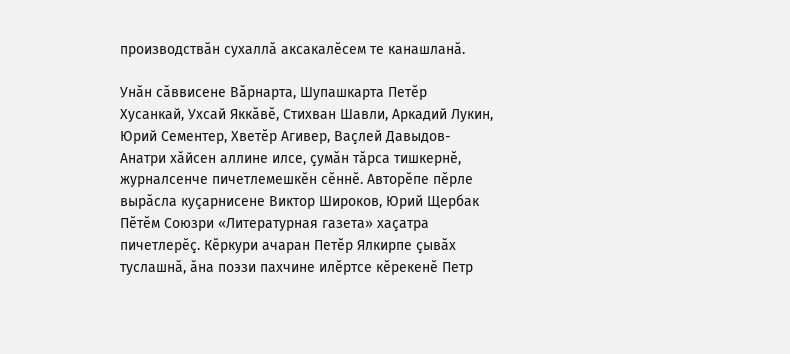производствăн сухаллă аксакалĕсем те канашланă.

Унăн сăввисене Вăрнарта, Шупашкарта Петĕр Хусанкай, Ухсай Яккăвĕ, Стихван Шавли, Аркадий Лукин, Юрий Сементер, Хветĕр Агивер, Ваçлей Давыдов-Анатри хăйсен аллине илсе, çумăн тăрса тишкернĕ, журналсенче пичетлемешкĕн сĕннĕ. Авторĕпе пĕрле вырăсла куçарнисене Виктор Широков, Юрий Щербак Пĕтĕм Союзри «Литературная газета» хаçатра пичетлерĕç. Кĕркури ачаран Петĕр Ялкирпе çывăх туслашнă, ăна поэзи пахчине илĕртсе кĕрекенĕ Петр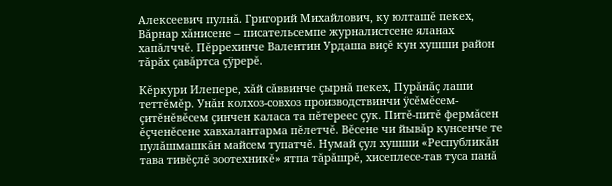Алексеевич пулнă. Григорий Михайлович, ку юлташĕ пекех, Вăрнар хăнисене – писательсемпе журналистсене яланах хапăлччĕ. Пĕррехинче Валентин Урдаша виçĕ кун хушши район тăрăх çавăртса çÿрерĕ.

Кĕркури Илепере, хăй сăввинче çырнă пекех, Пурăнăç лаши теттĕмĕр. Унăн колхоз-совхоз производствинчи ÿсĕмĕсем-çитĕнĕвĕсем çинчен каласа та пĕтереес çук. Питĕ-питĕ фермăсен ĕçченĕсене хавхалантарма пĕлетчĕ. Вĕсене чи йывăр кунсенче те пулăшмашкăн майсем тупатчĕ. Нумай çул хушши «Республикăн тава тивĕçлĕ зоотехникĕ» ятпа тăрăшрĕ, хисеплесе-тав туса панă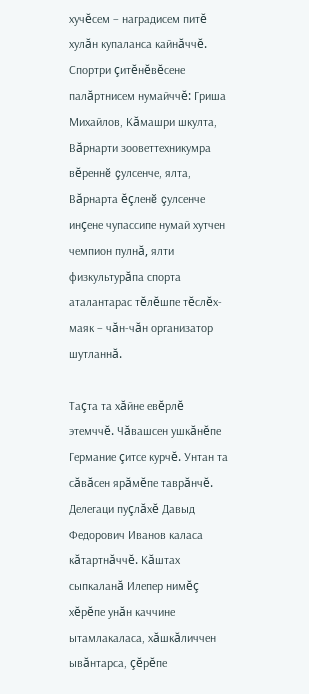хучĕсем – наградисем питĕ хулăн купаланса кайнăччĕ. Спортри çитĕнĕвĕсене  палăртнисем нумайччĕ: Гриша Михайлов, Кăмашри шкулта, Вăрнарти зооветтехникумра вĕреннĕ çулсенче, ялта, Вăрнарта ĕçленĕ çулсенче инçене чупассипе нумай хутчен чемпион пулнă, ялти физкультурăпа спорта аталантарас тĕлĕшпе тĕслĕх-маяк – чăн-чăн организатор шутланнă.

Таçта та хăйне евĕрлĕ этемччĕ. Чăвашсен ушкăнĕпе Германие çитсе курчĕ. Унтан та сăвăсен ярăмĕпе таврăнчĕ. Делегаци пуçлăхĕ Давыд Федорович Иванов каласа кăтартнăччĕ. Кăштах сыпкаланă Илепер нимĕç хĕрĕпе унăн каччине ытамлакаласа, хăшкăличчен ывăнтарса, çĕрĕпе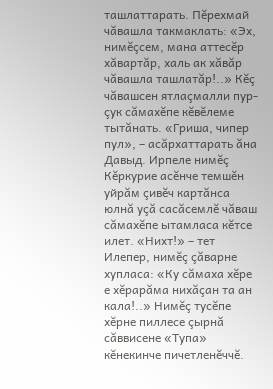ташлаттарать. Пĕрехмай чăвашла такмаклать: «Эх, нимĕçсем, мана аттесĕр хăвартăр, халь ак хăвăр чăвашла ташлатăр!..» Кĕç чăвашсен ятлаçмалли пур-çук сăмахĕпе кĕвĕлеме тытăнать. «Гриша, чипер пул», – асăрхаттарать ăна Давыд. Ирпеле нимĕç Кĕркурие асĕнче темшĕн уйрăм çивĕч картăнса юлнă уçă сасăсемлĕ чăваш сăмахĕпе ытамласа кĕтсе илет. «Нихт!» – тет Илепер, нимĕç çăварне хупласа: «Ку сăмаха хĕре е хĕрарăма нихăçан та ан кала!..» Нимĕç тусĕпе хĕрне пиллесе çырнă сăввисене «Тупа» кĕнекинче пичетленĕччĕ.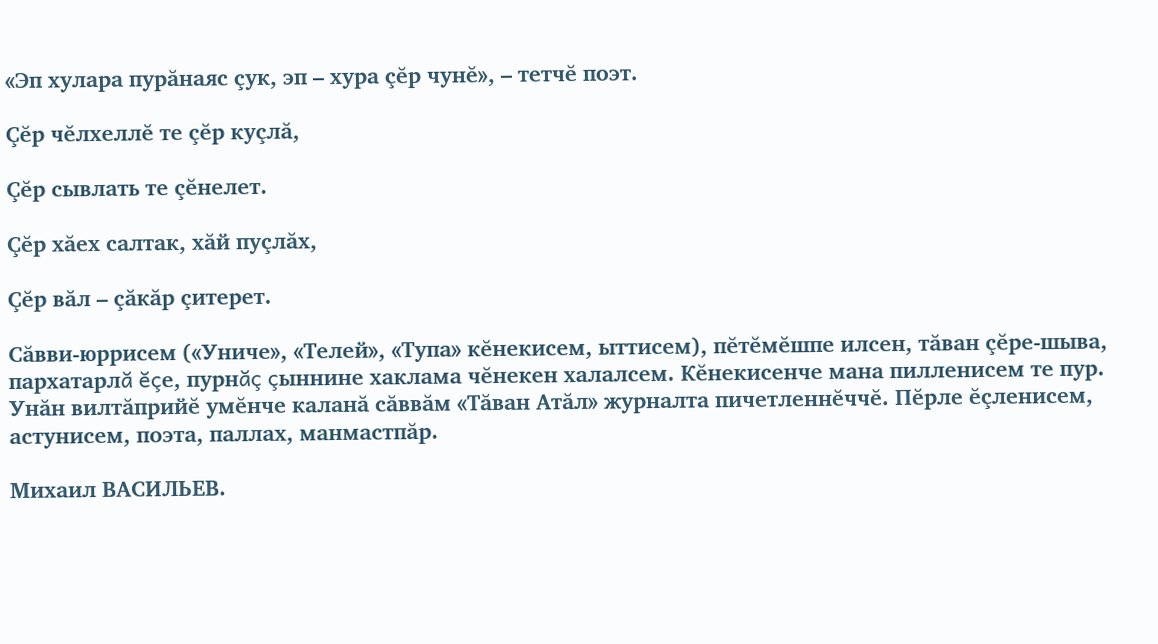«Эп хулара пурăнаяс çук, эп – хура çĕр чунĕ», – тетчĕ поэт.

Çĕр чĕлхеллĕ те çĕр куçлă,

Çĕр сывлать те çĕнелет.

Çĕр хăех салтак, хăй пуçлăх,

Çĕр вăл – çăкăр çитерет.

Сăвви-юррисем («Униче», «Телей», «Тупа» кĕнекисем, ыттисем), пĕтĕмĕшпе илсен, тăван çĕре-шыва, пархатарлă ĕçе, пурнăç çыннине хаклама чĕнекен халалсем. Кĕнекисенче мана пилленисем те пур. Унăн вилтăприйĕ умĕнче каланă сăввăм «Тăван Атăл» журналта пичетленнĕччĕ. Пĕрле ĕçленисем, астунисем, поэта, паллах, манмастпăр.

Михаил ВАСИЛЬЕВ.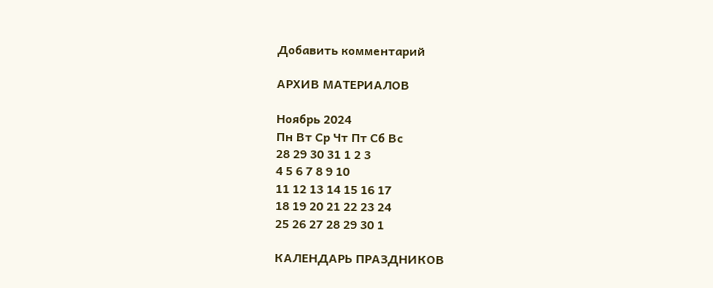Добавить комментарий

АРХИВ МАТЕРИАЛОВ

Ноябрь 2024
Пн Вт Ср Чт Пт Сб Вс
28 29 30 31 1 2 3
4 5 6 7 8 9 10
11 12 13 14 15 16 17
18 19 20 21 22 23 24
25 26 27 28 29 30 1

КАЛЕНДАРЬ ПРАЗДНИКОВ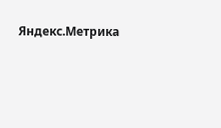Яндекс.Метрика